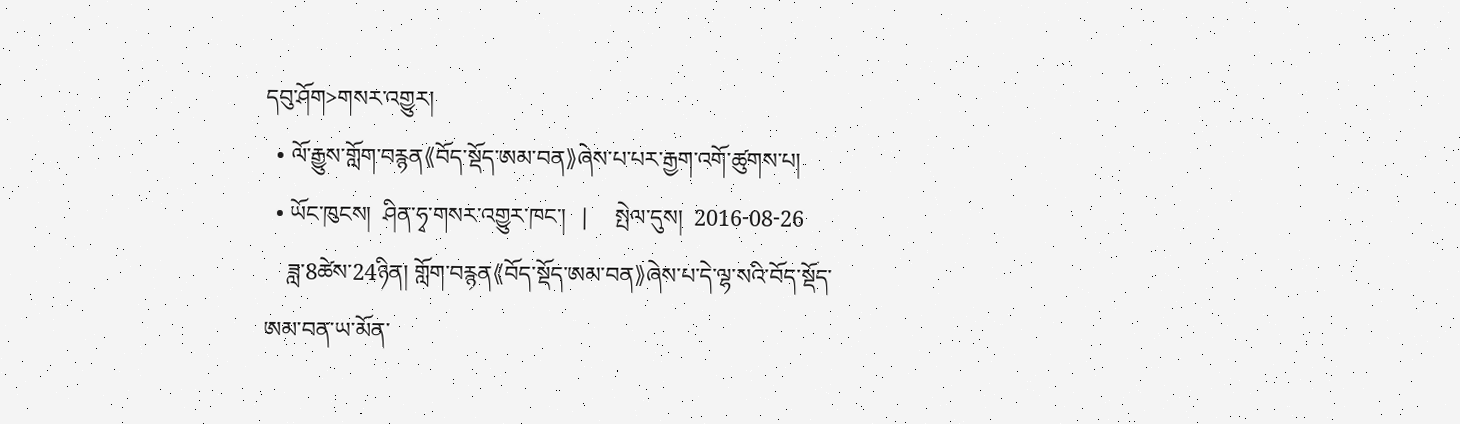དབུ་ཤོག>གསར་འགྱུར།
  • ལོ་རྒྱུས་གློག་བརྙན《བོད་སྡོད་ཨམ་བན》ཞེས་པ་པར་རྒྱག་འགོ་ཚུགས་པ།
  • ཡོང་ཁུངས།  ཤིན་ཧྭ་གསར་འགྱུར་ཁང་།   |     སྤེལ་དུས།  2016-08-26
    ཟླ་8ཚེས་24ཉིན། གློག་བརྙན《བོད་སྡོད་ཨམ་བན》ཞེས་པ་དེ་ལྷ་སའི་བོད་སྡོད་ཨམ་བན་ཡ་མོན་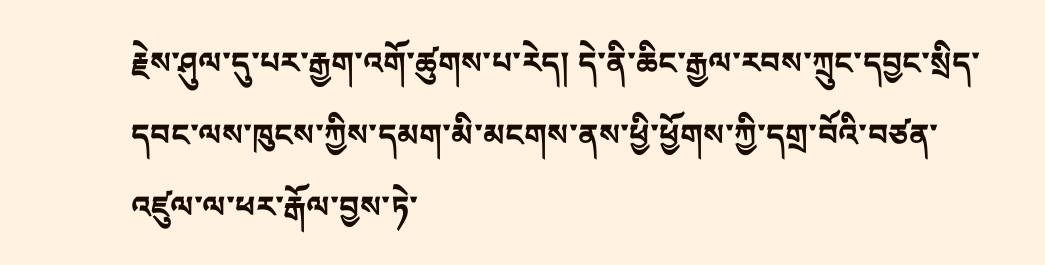རྗེས་ཤུལ་དུ་པར་རྒྱག་འགོ་ཚུགས་པ་རེད། དེ་ནི་ཆིང་རྒྱལ་རབས་ཀྲུང་དབྱང་སྲིད་དབང་ལས་ཁུངས་ཀྱིས་དམག་མི་མངགས་ནས་ཕྱི་ཕྱོགས་ཀྱི་དགྲ་བོའི་བཙན་འཛུལ་ལ་ཕར་རྒོལ་བྱས་ཏེ་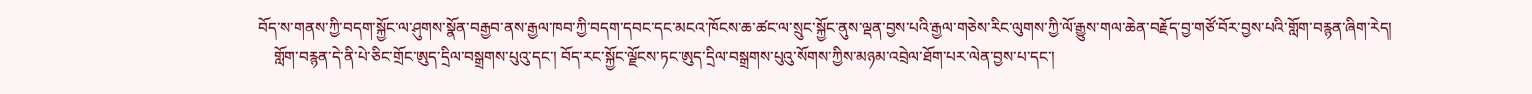བོད་ས་གནས་ཀྱི་བདག་སྐྱོང་ལ་ཤུགས་སྣོན་བརྒྱབ་ནས་རྒྱལ་ཁབ་ཀྱི་བདག་དབང་དང་མངའ་ཁོངས་ཆ་ཚང་ལ་སྲུང་སྐྱོང་ནུས་ལྡན་བྱས་པའི་རྒྱལ་གཅེས་རིང་ལུགས་ཀྱི་ལོ་རྒྱུས་གལ་ཆེན་བརྗོད་བྱ་གཙོ་བོར་བྱས་པའི་གློག་བརྙན་ཞིག་རེད།
    གློག་བརྙན་དེ་ནི་པེ་ཅིང་གྲོང་ཨུད་དྲིལ་བསྒྲགས་པུའུ་དང་། བོད་རང་སྐྱོང་ལྗོངས་ཏང་ཨུད་དྲིལ་བསྒྲགས་པུའུ་སོགས་ཀྱིས་མཉམ་འབྲེལ་ཐོག་པར་ལེན་བྱས་པ་དང་།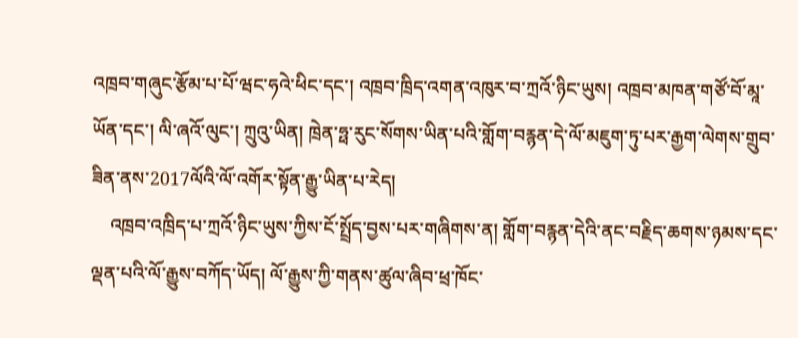འཁྲབ་གཞུང་རྩོམ་པ་པོ་ཝང་ཧའེ་ཕིང་དང་། འཁྲབ་ཁྲིད་འགན་འཁུར་བ་ཀྲའོ་ཉིང་ཡུས། འཁྲབ་མཁན་གཙོ་བོ་མཱ་ཡོན་དང་། ལི་ཞའོ་ལུང་། ཀྲུའུ་ཡིན། ཁྲེན་ཧྥ་རུང་སོགས་ཡིན་པའི་གློག་བརྙན་དེ་ལོ་མཇུག་ཏུ་པར་རྒྱག་ལེགས་གྲུབ་ཟིན་ནས་2017ལོའི་ལོ་འགོར་སྟོན་རྒྱུ་ཡིན་པ་རེད།
    འཁྲབ་འཁྲིད་པ་ཀྲའོ་ཉིང་ཡུས་ཀྱིས་ངོ་སྤྲོད་བྱས་པར་གཞིགས་ན། གློག་བརྙན་དེའི་ནང་བརྗིད་ཆགས་ཉམས་དང་ལྡན་པའི་ལོ་རྒྱུས་བཀོད་ཡོད། ལོ་རྒྱུས་ཀྱི་གནས་ཚུལ་ཞིབ་ཕྲ་ཁོང་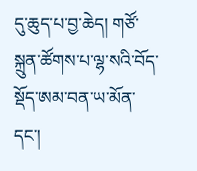དུ་ཆུད་པ་བྱ་ཆེད། གཙོ་སྐྲུན་ཚོགས་པ་ལྷ་སའི་བོད་སྡོད་ཨམ་བན་ཡ་མོན་དང་།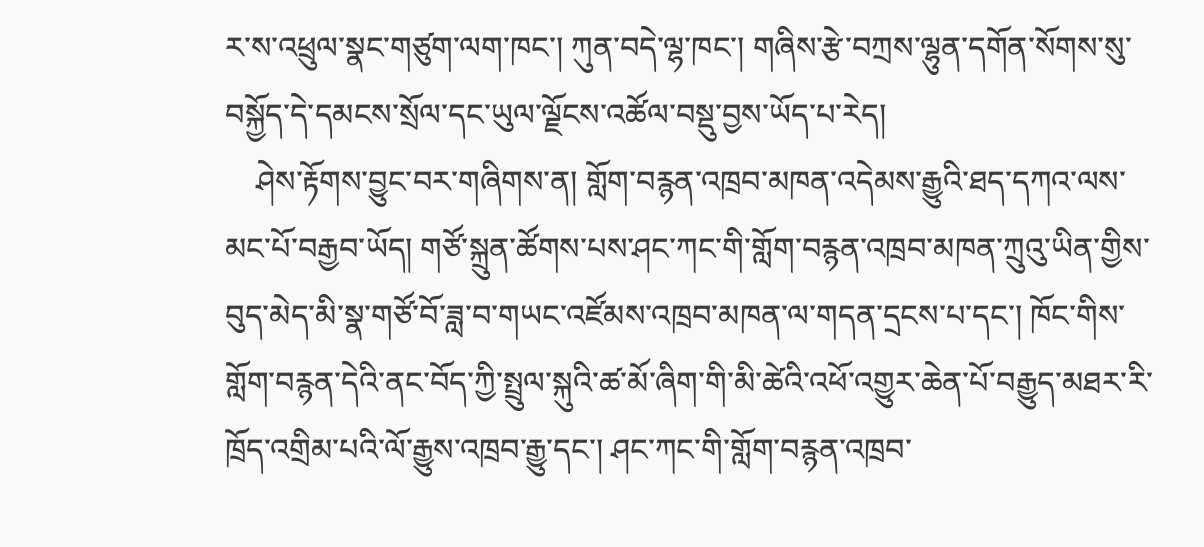ར་ས་འཕྲུལ་སྣང་གཙུག་ལག་ཁང་། ཀུན་བདེ་ལྷ་ཁང་། གཞིས་རྩེ་བཀྲས་ལྷུན་དགོན་སོགས་སུ་བསྐྱོད་དེ་དམངས་སྲོལ་དང་ཡུལ་ལྗོངས་འཚོལ་བསྡུ་བྱས་ཡོད་པ་རེད།
    ཤེས་རྟོགས་བྱུང་བར་གཞིགས་ན། གློག་བརྙན་འཁྲབ་མཁན་འདེམས་རྒྱུའི་ཐད་དཀའ་ལས་མང་པོ་བརྒྱབ་ཡོད། གཙོ་སྐྲུན་ཚོགས་པས་ཤང་ཀང་གི་གློག་བརྙན་འཁྲབ་མཁན་ཀྲུའུ་ཡིན་གྱིས་བུད་མེད་མི་སྣ་གཙོ་བོ་ཟླ་བ་གཡང་འཛོམས་འཁྲབ་མཁན་ལ་གདན་དྲངས་པ་དང་། ཁོང་གིས་གློག་བརྙན་དེའི་ནང་བོད་ཀྱི་སྤྲུལ་སྐུའི་ཚ་མོ་ཞིག་གི་མི་ཚེའི་འཕོ་འགྱུར་ཆེན་པོ་བརྒྱུད་མཐར་རི་ཁྲོད་འགྲིམ་པའི་ལོ་རྒྱུས་འཁྲབ་རྒྱུ་དང་། ཤང་ཀང་གི་གློག་བརྙན་འཁྲབ་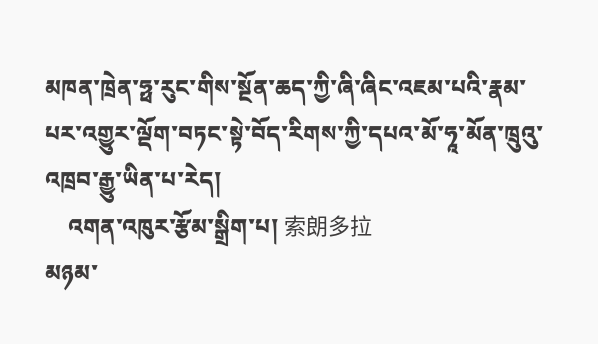མཁན་ཁྲེན་ཧྥ་རུང་གིས་སྔོན་ཆད་ཀྱི་ཞི་ཞིང་འཇམ་པའི་རྣམ་པར་འགྱུར་ལྡོག་བཏང་སྟེ་བོད་རིགས་ཀྱི་དཔའ་མོ་ཧཱ་མོན་ཁྲུའུ་འཁྲབ་རྒྱུ་ཡིན་པ་རེད།
    འགན་འཁུར་རྩོམ་སྒྲིག་པ། 索朗多拉
མཉམ་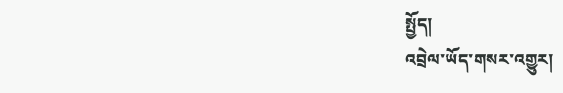སྤྱོད།
འབྲེལ་ཡོད་གསར་འགྱུར།